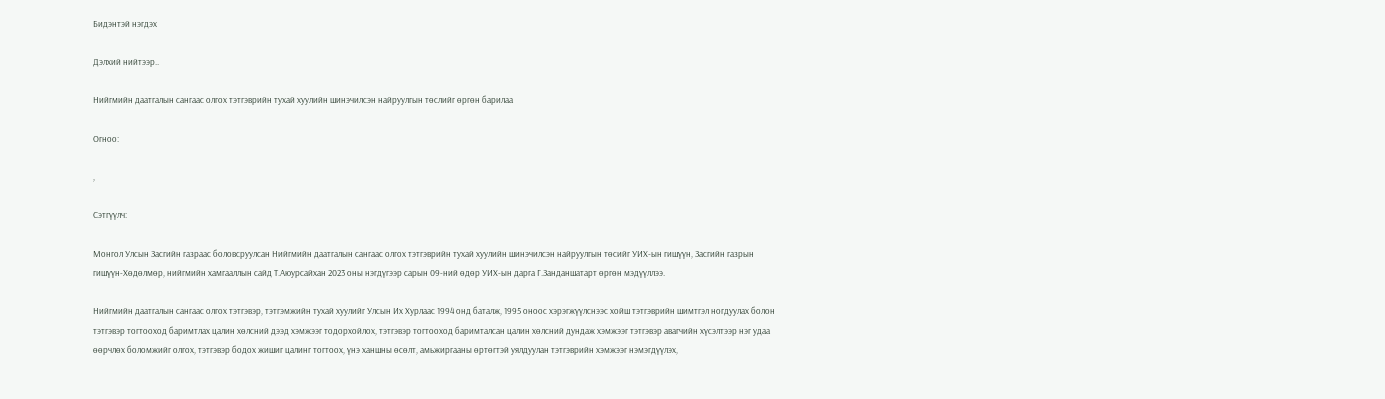Бидэнтэй нэгдэх

Дэлхий нийтээр..

Нийгмийн даатгалын сангаас олгох тэтгэврийн тухай хуулийн шинэчилсэн найруулгын төслийг өргөн барилаа

Огноо:

,

Сэтгүүлч:

Монгол Улсын Засгийн газраас боловсруулсан Нийгмийн даатгалын сангаас олгох тэтгэврийн тухай хуулийн шинэчилсэн найруулгын төсийг УИХ-ын гишүүн, Засгийн газрын гишүүн-Хөдөлмөр, нийгмийн хамгааллын сайд Т.Аюурсайхан 2023 оны нэгдүгээр сарын 09-ний өдөр УИХ-ын дарга Г.Занданшатарт өргөн мэдүүллээ.

Нийгмийн даатгалын сангаас олгох тэтгэвэр, тэтгэмжийн тухай хуулийг Улсын Их Хурлаас 1994 онд баталж, 1995 оноос хэрэгжүүлснээс хойш тэтгэврийн шимтгэл ногдуулах болон тэтгэвэр тогтооход баримтлах цалин хөлсний дээд хэмжээг тодорхойлох, тэтгэвэр тогтооход баримталсан цалин хөлсний дундаж хэмжээг тэтгэвэр авагчийн хүсэлтээр нэг удаа өөрчлөх боломжийг олгох, тэтгэвэр бодох жишиг цалинг тогтоох, үнэ ханшны өсөлт, амьжиргааны өртөгтэй уялдуулан тэтгэврийн хэмжээг нэмэгдүүлэх,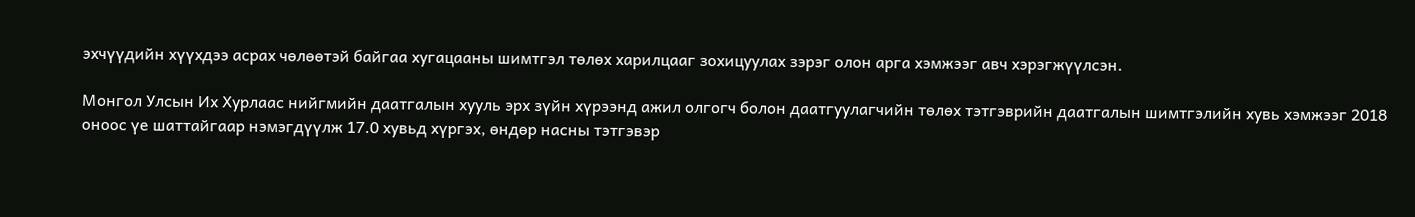эхчүүдийн хүүхдээ асрах чөлөөтэй байгаа хугацааны шимтгэл төлөх харилцааг зохицуулах зэрэг олон арга хэмжээг авч хэрэгжүүлсэн.

Монгол Улсын Их Хурлаас нийгмийн даатгалын хууль эрх зүйн хүрээнд ажил олгогч болон даатгуулагчийн төлөх тэтгэврийн даатгалын шимтгэлийн хувь хэмжээг 2018 оноос үе шаттайгаар нэмэгдүүлж 17.0 хувьд хүргэх, өндөр насны тэтгэвэр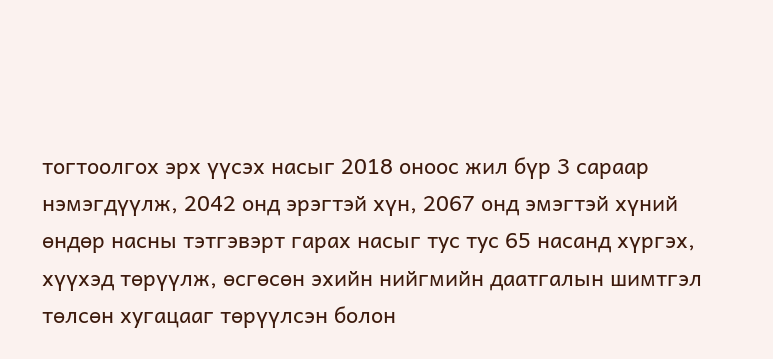тогтоолгох эрх үүсэх насыг 2018 оноос жил бүр 3 сараар нэмэгдүүлж, 2042 онд эрэгтэй хүн, 2067 онд эмэгтэй хүний өндөр насны тэтгэвэрт гарах насыг тус тус 65 насанд хүргэх, хүүхэд төрүүлж, өсгөсөн эхийн нийгмийн даатгалын шимтгэл төлсөн хугацааг төрүүлсэн болон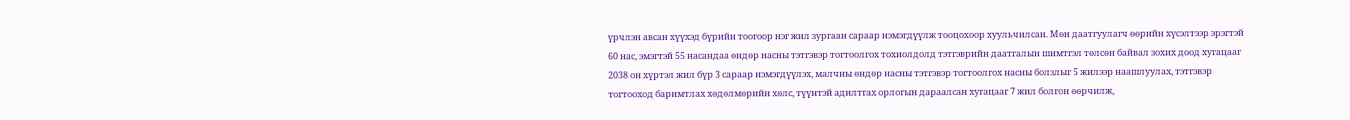үрчлэн авсан хүүхэд бүрийн тоогоор нэг жил зургаан сараар нэмэгдүүлж тооцохоор хуульчилсан. Мөн даатгуулагч өөрийн хүсэлтээр эрэгтэй 60 нас, эмэгтэй 55 насандаа өндөр насны тэтгэвэр тогтоолгох тохиолдолд тэтгэврийн даатгалын шимтгэл төлсөн байвал зохих доод хугацааг 2038 он хүртэл жил бүр 3 сараар нэмэгдүүлэх, малчны өндөр насны тэтгэвэр тогтоолгох насны болзлыг 5 жилээр наашлуулах, тэтгэвэр тогтооход баримтлах хөдөлмөрийн хөлс, түүнтэй адилтгах орлогын дараалсан хугацааг 7 жил болгон өөрчилж,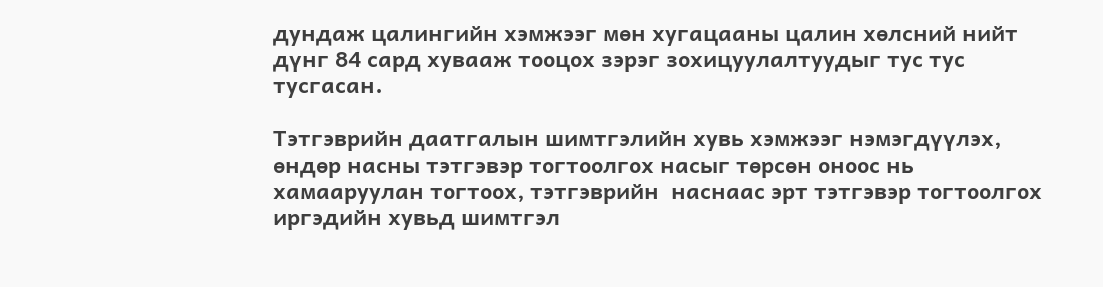дундаж цалингийн хэмжээг мөн хугацааны цалин хөлсний нийт дүнг 84 сард хувааж тооцох зэрэг зохицуулалтуудыг тус тус тусгасан.

Тэтгэврийн даатгалын шимтгэлийн хувь хэмжээг нэмэгдүүлэх, өндөр насны тэтгэвэр тогтоолгох насыг төрсөн оноос нь хамааруулан тогтоох, тэтгэврийн  наснаас эрт тэтгэвэр тогтоолгох иргэдийн хувьд шимтгэл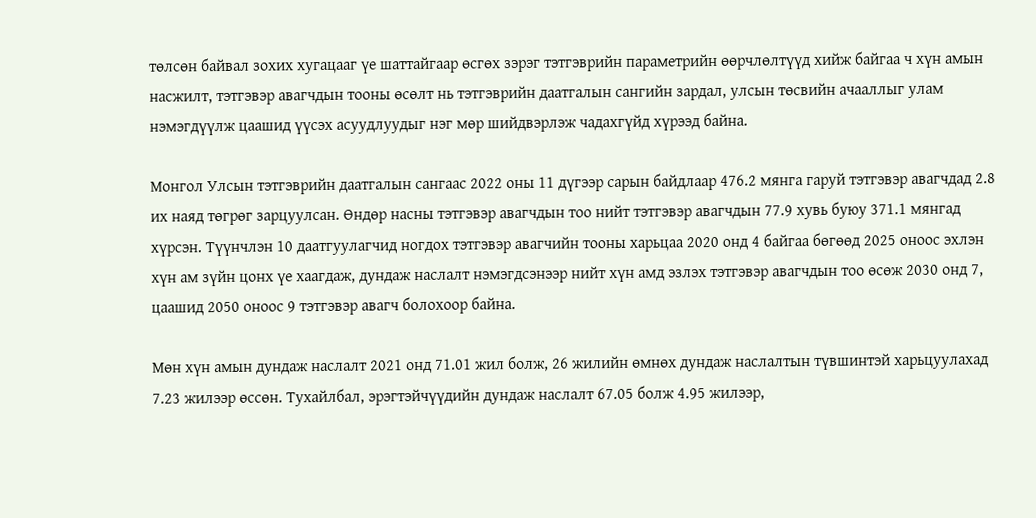төлсөн байвал зохих хугацааг үе шаттайгаар өсгөх зэрэг тэтгэврийн параметрийн өөрчлөлтүүд хийж байгаа ч хүн амын насжилт, тэтгэвэр авагчдын тооны өсөлт нь тэтгэврийн даатгалын сангийн зардал, улсын төсвийн ачааллыг улам нэмэгдүүлж цаашид үүсэх асуудлуудыг нэг мөр шийдвэрлэж чадахгүйд хүрээд байна.

Монгол Улсын тэтгэврийн даатгалын сангаас 2022 оны 11 дүгээр сарын байдлаар 476.2 мянга гаруй тэтгэвэр авагчдад 2.8 их наяд төгрөг зарцуулсан. Өндөр насны тэтгэвэр авагчдын тоо нийт тэтгэвэр авагчдын 77.9 хувь буюу 371.1 мянгад хүрсэн. Түүнчлэн 10 даатгуулагчид ногдох тэтгэвэр авагчийн тооны харьцаа 2020 онд 4 байгаа бөгөөд 2025 оноос эхлэн хүн ам зүйн цонх үе хаагдаж, дундаж наслалт нэмэгдсэнээр нийт хүн амд эзлэх тэтгэвэр авагчдын тоо өсөж 2030 онд 7, цаашид 2050 оноос 9 тэтгэвэр авагч болохоор байна.

Мөн хүн амын дундаж наслалт 2021 онд 71.01 жил болж, 26 жилийн өмнөх дундаж наслалтын түвшинтэй харьцуулахад 7.23 жилээр өссөн. Тухайлбал, эрэгтэйчүүдийн дундаж наслалт 67.05 болж 4.95 жилээр,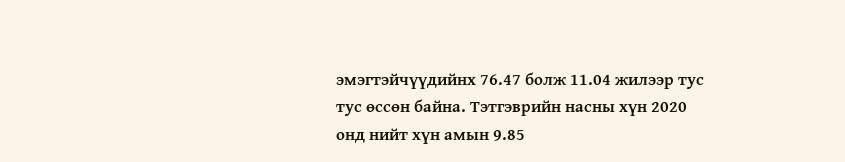эмэгтэйчүүдийнх 76.47 болж 11.04 жилээр тус тус өссөн байна. Тэтгэврийн насны хүн 2020 онд нийт хүн амын 9.85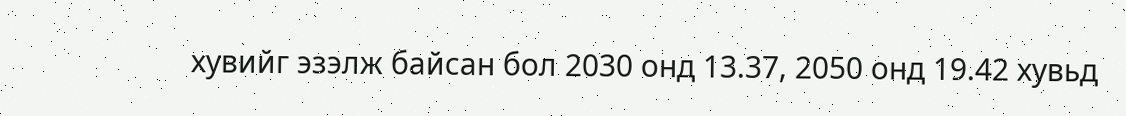хувийг эзэлж байсан бол 2030 онд 13.37, 2050 онд 19.42 хувьд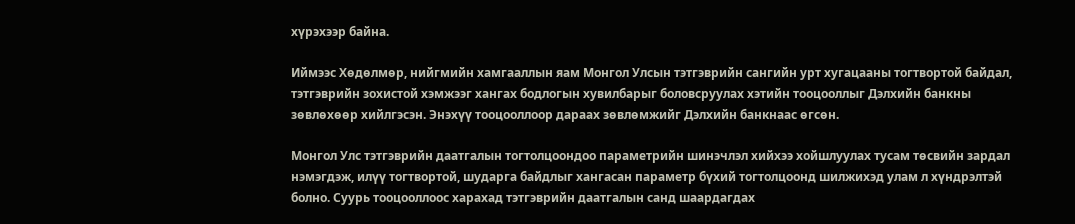хүрэхээр байна.

Иймээс Хөдөлмөр, нийгмийн хамгааллын яам Монгол Улсын тэтгэврийн сангийн урт хугацааны тогтвортой байдал, тэтгэврийн зохистой хэмжээг хангах бодлогын хувилбарыг боловсруулах хэтийн тооцооллыг Дэлхийн банкны зөвлөхөөр хийлгэсэн. Энэхүү тооцооллоор дараах зөвлөмжийг Дэлхийн банкнаас өгсөн.

Монгол Улс тэтгэврийн даатгалын тогтолцоондоо параметрийн шинэчлэл хийхээ хойшлуулах тусам төсвийн зардал нэмэгдэж, илүү тогтвортой, шударга байдлыг хангасан параметр бүхий тогтолцоонд шилжихэд улам л хүндрэлтэй болно. Суурь тооцооллоос харахад тэтгэврийн даатгалын санд шаардагдах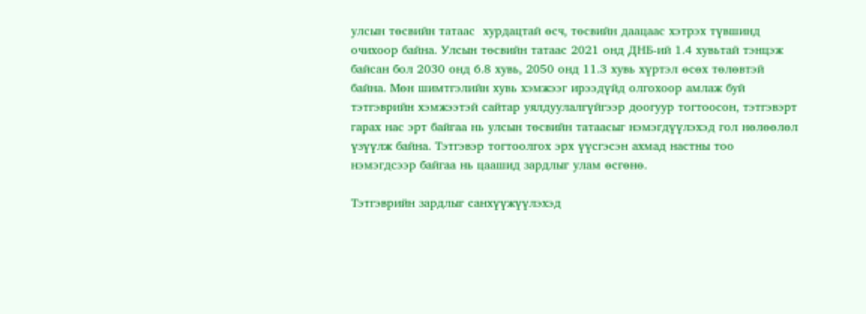улсын төсвийн татаас  хурдацтай өсч, төсвийн даацаас хэтрэх түвшинд очихоор байна. Улсын төсвийн татаас 2021 онд ДНБ-ий 1.4 хувьтай тэнцэж байсан бол 2030 онд 6.8 хувь, 2050 онд 11.3 хувь хүртэл өсөх төлөвтэй байна. Мөн шимтгэлийн хувь хэмжээг ирээдүйд олгохоор амлаж буй тэтгэврийн хэмжээтэй сайтар уялдуулалгүйгээр доогуур тогтоосон, тэтгэвэрт гарах нас эрт байгаа нь улсын төсвийн татаасыг нэмэгдүүлэхэд гол нөлөөлөл үзүүлж байна. Тэтгэвэр тогтоолгох эрх үүсгэсэн ахмад настны тоо нэмэгдсээр байгаа нь цаашид зардлыг улам өсгөнө.

Тэтгэврийн зардлыг санхүүжүүлэхэд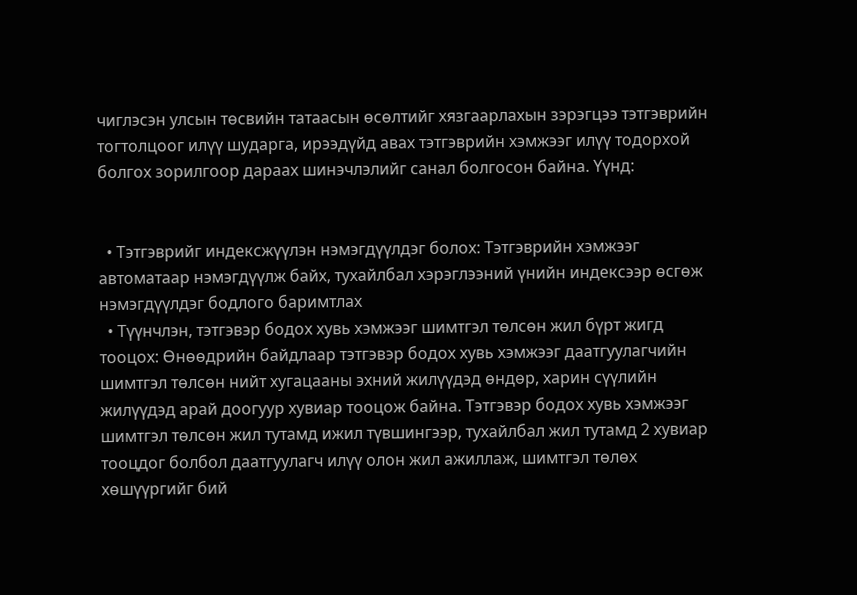чиглэсэн улсын төсвийн татаасын өсөлтийг хязгаарлахын зэрэгцээ тэтгэврийн тогтолцоог илүү шударга, ирээдүйд авах тэтгэврийн хэмжээг илүү тодорхой болгох зорилгоор дараах шинэчлэлийг санал болгосон байна. Үүнд:


  • Тэтгэврийг индексжүүлэн нэмэгдүүлдэг болох: Тэтгэврийн хэмжээг автоматаар нэмэгдүүлж байх, тухайлбал хэрэглээний үнийн индексээр өсгөж нэмэгдүүлдэг бодлого баримтлах
  • Түүнчлэн, тэтгэвэр бодох хувь хэмжээг шимтгэл төлсөн жил бүрт жигд тооцох: Өнөөдрийн байдлаар тэтгэвэр бодох хувь хэмжээг даатгуулагчийн шимтгэл төлсөн нийт хугацааны эхний жилүүдэд өндөр, харин сүүлийн жилүүдэд арай доогуур хувиар тооцож байна. Тэтгэвэр бодох хувь хэмжээг шимтгэл төлсөн жил тутамд ижил түвшингээр, тухайлбал жил тутамд 2 хувиар тооцдог болбол даатгуулагч илүү олон жил ажиллаж, шимтгэл төлөх хөшүүргийг бий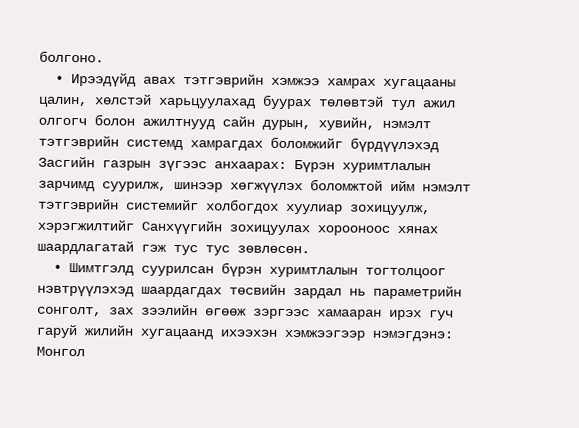болгоно.
  • Ирээдүйд авах тэтгэврийн хэмжээ хамрах хугацааны цалин, хөлстэй харьцуулахад буурах төлөвтэй тул ажил олгогч болон ажилтнууд сайн дурын, хувийн, нэмэлт тэтгэврийн системд хамрагдах боломжийг бүрдүүлэхэд Засгийн газрын зүгээс анхаарах: Бүрэн хуримтлалын зарчимд суурилж, шинээр хөгжүүлэх боломжтой ийм нэмэлт тэтгэврийн системийг холбогдох хуулиар зохицуулж, хэрэгжилтийг Санхүүгийн зохицуулах хорооноос хянах шаардлагатай гэж тус тус зөвлөсөн.
  • Шимтгэлд суурилсан бүрэн хуримтлалын тогтолцоог нэвтрүүлэхэд шаардагдах төсвийн зардал нь параметрийн сонголт, зах зээлийн өгөөж зэргээс хамааран ирэх гуч гаруй жилийн хугацаанд ихээхэн хэмжээгээр нэмэгдэнэ: Монгол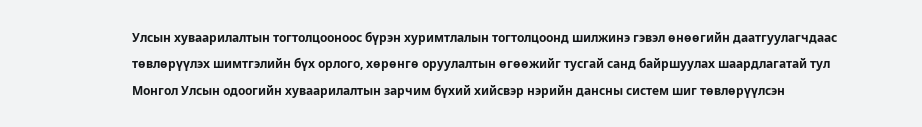Улсын хуваарилалтын тогтолцооноос бүрэн хуримтлалын тогтолцоонд шилжинэ гэвэл өнөөгийн даатгуулагчдаас төвлөрүүлэх шимтгэлийн бүх орлого, хөрөнгө оруулалтын өгөөжийг тусгай санд байршуулах шаардлагатай тул Монгол Улсын одоогийн хуваарилалтын зарчим бүхий хийсвэр нэрийн дансны систем шиг төвлөрүүлсэн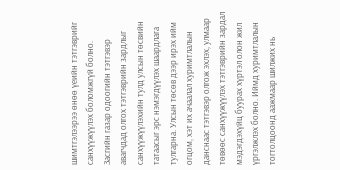шимтгэлээрээ өнөө үеийн тэтгэврийг санхүүжүүлэх боломжгүй болно. Засгийн газар одоогийн тэтгэвэр авагчдад олгох тэтгэврийн зардлыг санхүүжүүлэхийн тулд улсын төсвийн татаасыг эрс нэмэгдүүлэх шаардлага тулгарна. Улсын төсөв дээр ирэх ийм огцом, хэт их ачаалал хуримтлалын данснаас тэтгэвэр олгож эхлэх, улмаар төвөөс санхүүжүүлэх тэтгэврийн зардал мэдэгдэхүйц буурах хүртэл олон жил үргэлжлэх болно. Иймд хуримтлалын тогтолцоонд аажмаар шилжих нь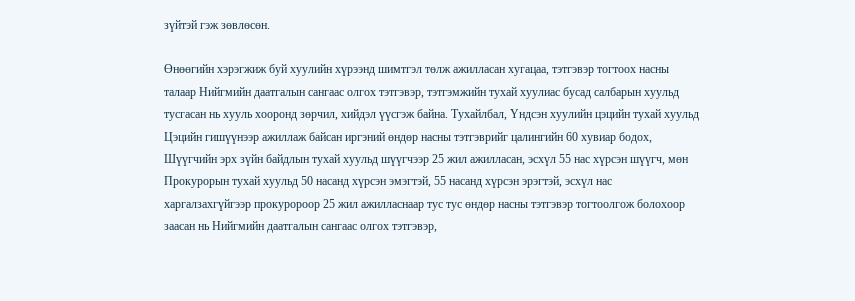зүйтэй гэж зөвлөсөн.

Өнөөгийн хэрэгжиж буй хуулийн хүрээнд шимтгэл төлж ажилласан хугацаа, тэтгэвэр тогтоох насны талаар Нийгмийн даатгалын сангаас олгох тэтгэвэр, тэтгэмжийн тухай хуулиас бусад салбарын хуульд тусгасан нь хууль хооронд зөрчил, хийдэл үүсгэж байна. Тухайлбал, Үндсэн хуулийн цэцийн тухай хуульд Цэцийн гишүүнээр ажиллаж байсан иргэний өндөр насны тэтгэврийг цалингийн 60 хувиар бодох, Шүүгчийн эрх зүйн байдлын тухай хуульд шүүгчээр 25 жил ажилласан, эсхүл 55 нас хүрсэн шүүгч, мөн Прокурорын тухай хуульд 50 насанд хүрсэн эмэгтэй, 55 насанд хүрсэн эрэгтэй, эсхүл нас харгалзахгүйгээр прокуророор 25 жил ажилласнаар тус тус өндөр насны тэтгэвэр тогтоолгож болохоор заасан нь Нийгмийн даатгалын сангаас олгох тэтгэвэр,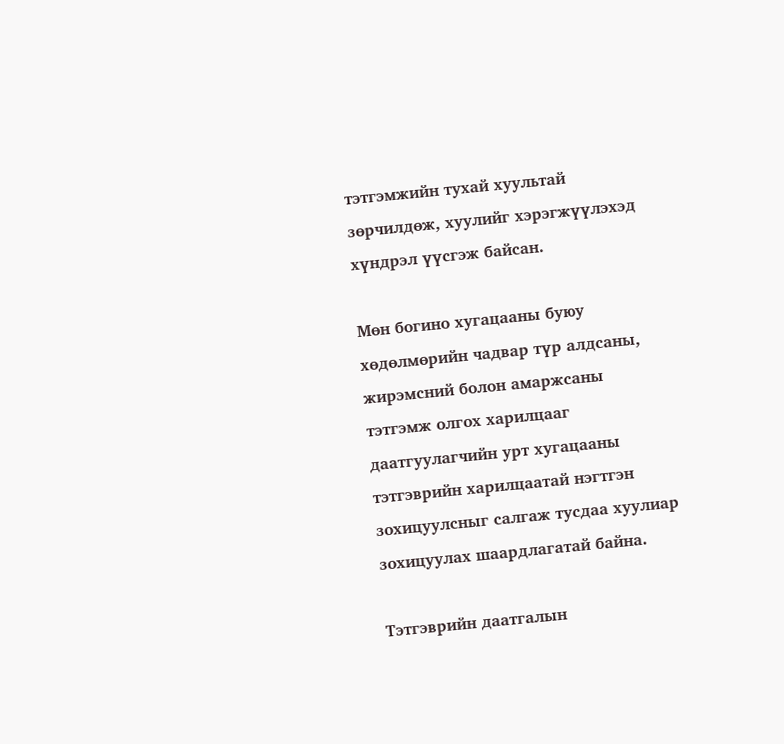тэтгэмжийн тухай хуультай зөрчилдөж, хуулийг хэрэгжүүлэхэд хүндрэл үүсгэж байсан.

Мөн богино хугацааны буюу хөдөлмөрийн чадвар түр алдсаны, жирэмсний болон амаржсаны тэтгэмж олгох харилцааг даатгуулагчийн урт хугацааны тэтгэврийн харилцаатай нэгтгэн зохицуулсныг салгаж тусдаа хуулиар зохицуулах шаардлагатай байна.

Тэтгэврийн даатгалын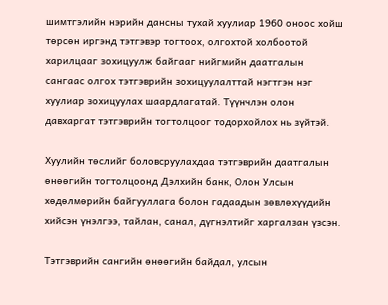шимтгэлийн нэрийн дансны тухай хуулиар 1960 оноос хойш төрсөн иргэнд тэтгэвэр тогтоох, олгохтой холбоотой харилцааг зохицуулж байгааг нийгмийн даатгалын сангаас олгох тэтгэврийн зохицуулалттай нэгтгэн нэг хуулиар зохицуулах шаардлагатай. Түүнчлэн олон давхаргат тэтгэврийн тогтолцоог тодорхойлох нь зүйтэй.

Хуулийн төслийг боловсруулахдаа тэтгэврийн даатгалын өнөөгийн тогтолцоонд Дэлхийн банк, Олон Улсын хөдөлмөрийн байгууллага болон гадаадын зөвлөхүүдийн хийсэн үнэлгээ, тайлан, санал, дүгнэлтийг харгалзан үзсэн.

Тэтгэврийн сангийн өнөөгийн байдал, улсын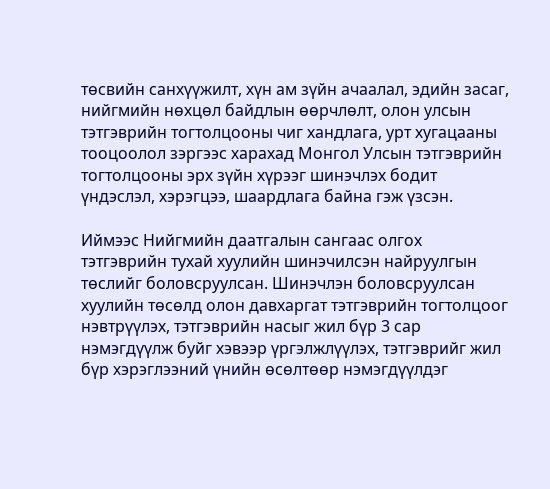төсвийн санхүүжилт, хүн ам зүйн ачаалал, эдийн засаг, нийгмийн нөхцөл байдлын өөрчлөлт, олон улсын тэтгэврийн тогтолцооны чиг хандлага, урт хугацааны тооцоолол зэргээс харахад Монгол Улсын тэтгэврийн тогтолцооны эрх зүйн хүрээг шинэчлэх бодит үндэслэл, хэрэгцээ, шаардлага байна гэж үзсэн.

Иймээс Нийгмийн даатгалын сангаас олгох тэтгэврийн тухай хуулийн шинэчилсэн найруулгын төслийг боловсруулсан. Шинэчлэн боловсруулсан хуулийн төсөлд олон давхаргат тэтгэврийн тогтолцоог нэвтрүүлэх, тэтгэврийн насыг жил бүр 3 сар нэмэгдүүлж буйг хэвээр үргэлжлүүлэх, тэтгэврийг жил бүр хэрэглээний үнийн өсөлтөөр нэмэгдүүлдэг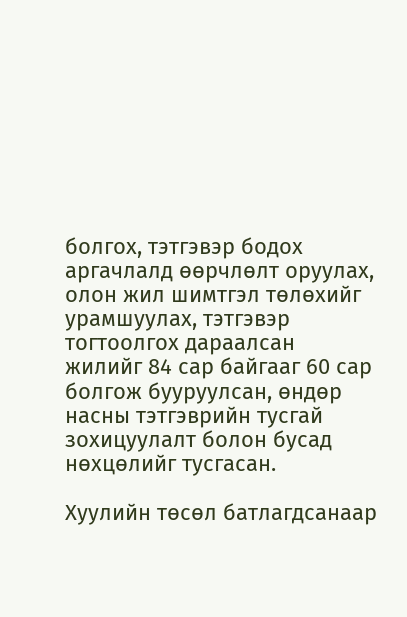болгох, тэтгэвэр бодох аргачлалд өөрчлөлт оруулах, олон жил шимтгэл төлөхийг урамшуулах, тэтгэвэр тогтоолгох дараалсан жилийг 84 сар байгааг 60 сар болгож бууруулсан, өндөр насны тэтгэврийн тусгай зохицуулалт болон бусад нөхцөлийг тусгасан.

Хуулийн төсөл батлагдсанаар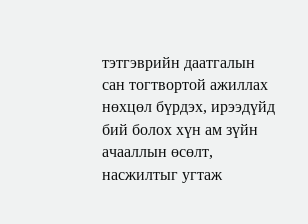тэтгэврийн даатгалын сан тогтвортой ажиллах нөхцөл бүрдэх, ирээдүйд бий болох хүн ам зүйн ачааллын өсөлт, насжилтыг угтаж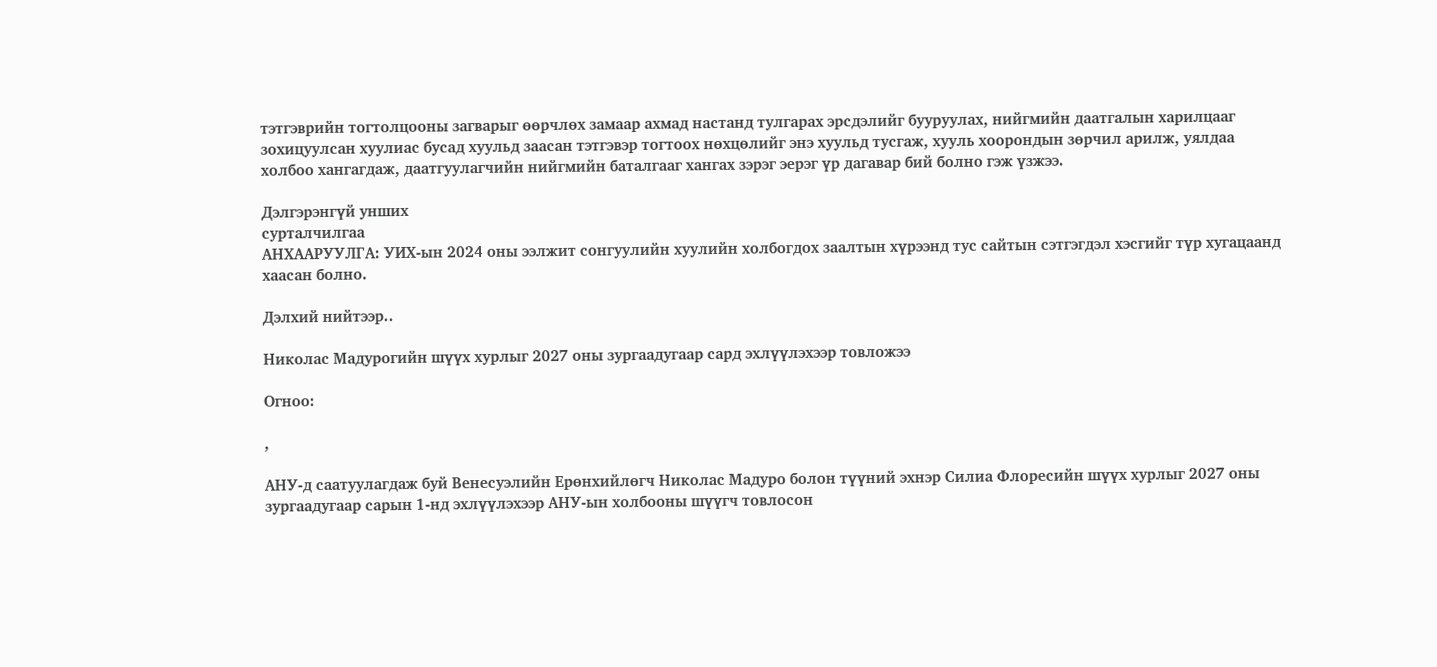тэтгэврийн тогтолцооны загварыг өөрчлөх замаар ахмад настанд тулгарах эрсдэлийг бууруулах, нийгмийн даатгалын харилцааг зохицуулсан хуулиас бусад хуульд заасан тэтгэвэр тогтоох нөхцөлийг энэ хуульд тусгаж, хууль хоорондын зөрчил арилж, уялдаа холбоо хангагдаж, даатгуулагчийн нийгмийн баталгааг хангах зэрэг эерэг үр дагавар бий болно гэж үзжээ.

Дэлгэрэнгүй унших
сурталчилгаа
АНХААРУУЛГА: УИХ-ын 2024 оны ээлжит сонгуулийн хуулийн холбогдох заалтын хүрээнд тус сайтын сэтгэгдэл хэсгийг түр хугацаанд хаасан болно.

Дэлхий нийтээр..

Николас Мадурогийн шүүх хурлыг 2027 оны зургаадугаар сард эхлүүлэхээр товложээ

Огноо:

,

АНУ-д саатуулагдаж буй Венесуэлийн Ерөнхийлөгч Николас Мадуро болон түүний эхнэр Силиа Флоресийн шүүх хурлыг 2027 оны зургаадугаар сарын 1-нд эхлүүлэхээр АНУ-ын холбооны шүүгч товлосон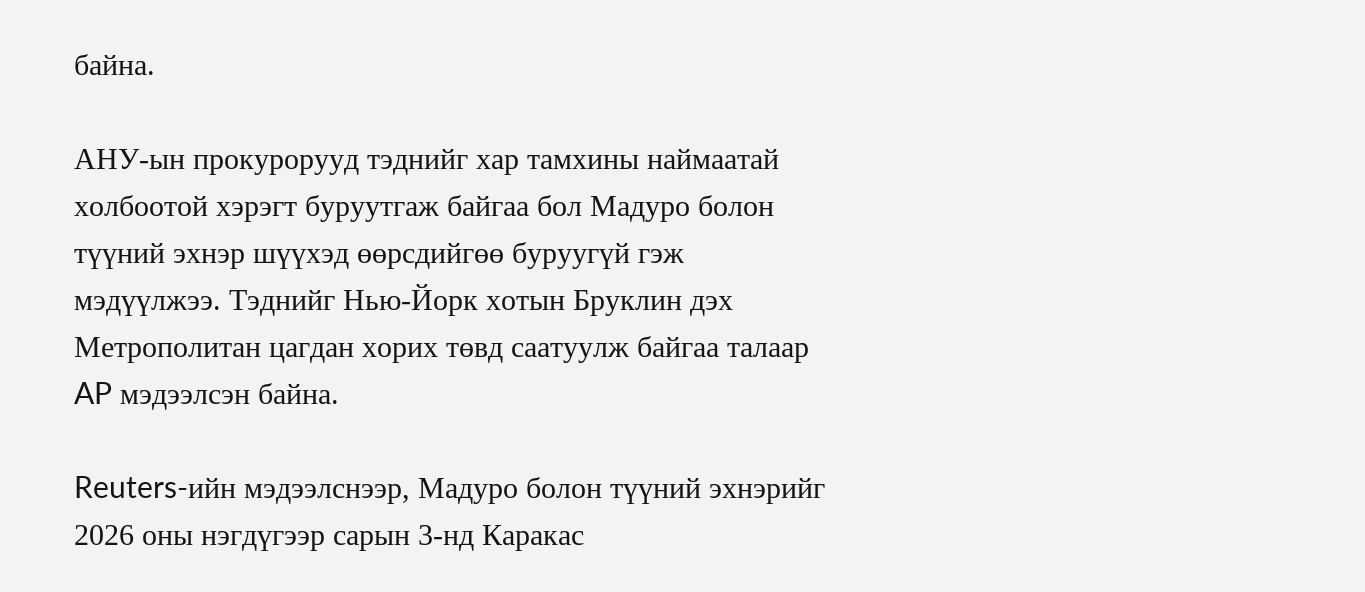байна.

АНУ-ын прокурорууд тэднийг хар тамхины наймаатай холбоотой хэрэгт буруутгаж байгаа бол Мадуро болон түүний эхнэр шүүхэд өөрсдийгөө буруугүй гэж мэдүүлжээ. Тэднийг Нью-Йорк хотын Бруклин дэх Метрополитан цагдан хорих төвд саатуулж байгаа талаар AP мэдээлсэн байна.

Reuters-ийн мэдээлснээр, Мадуро болон түүний эхнэрийг 2026 оны нэгдүгээр сарын 3-нд Каракас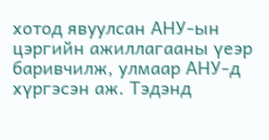хотод явуулсан АНУ-ын цэргийн ажиллагааны үеэр баривчилж, улмаар АНУ-д хүргэсэн аж. Тэдэнд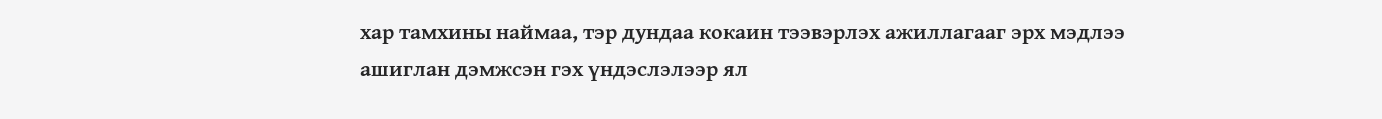хар тамхины наймаа, тэр дундаа кокаин тээвэрлэх ажиллагааг эрх мэдлээ ашиглан дэмжсэн гэх үндэслэлээр ял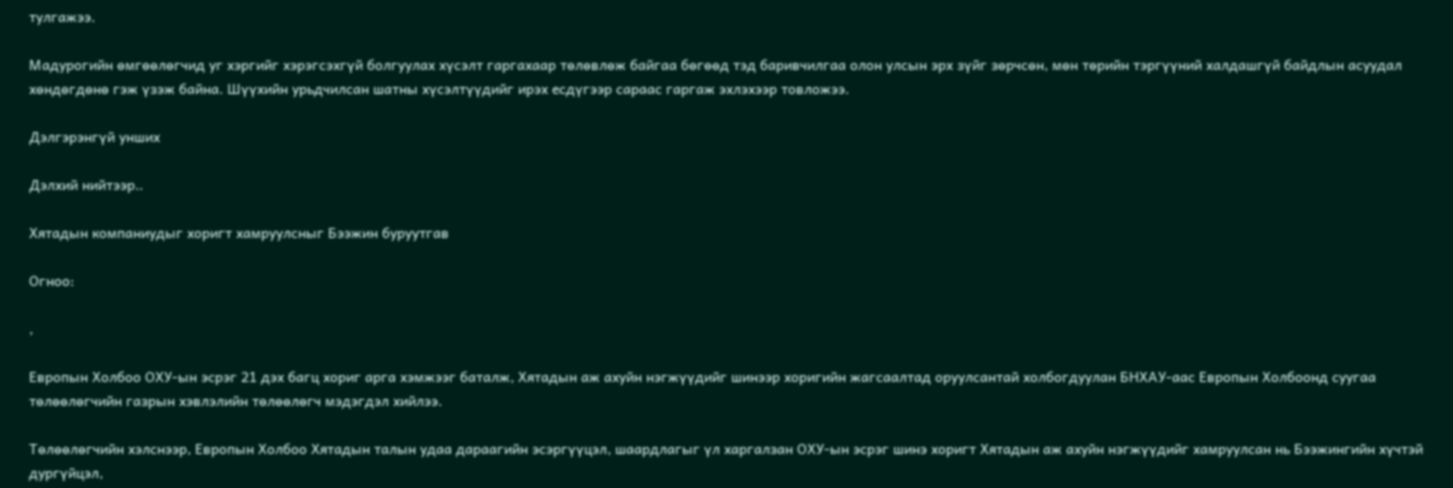тулгажээ.

Мадурогийн өмгөөлөгчид уг хэргийг хэрэгсэхгүй болгуулах хүсэлт гаргахаар төлөвлөж байгаа бөгөөд тэд баривчилгаа олон улсын эрх зүйг зөрчсөн, мөн төрийн тэргүүний халдашгүй байдлын асуудал хөндөгдөнө гэж үзэж байна. Шүүхийн урьдчилсан шатны хүсэлтүүдийг ирэх есдүгээр сараас гаргаж эхлэхээр товложээ.

Дэлгэрэнгүй унших

Дэлхий нийтээр..

Хятадын компаниудыг хоригт хамруулсныг Бээжин буруутгав

Огноо:

,

Европын Холбоо ОХУ-ын эсрэг 21 дэх багц хориг арга хэмжээг баталж, Хятадын аж ахуйн нэгжүүдийг шинээр хоригийн жагсаалтад оруулсантай холбогдуулан БНХАУ-аас Европын Холбоонд суугаа төлөөлөгчийн газрын хэвлэлийн төлөөлөгч мэдэгдэл хийлээ.

Төлөөлөгчийн хэлснээр, Европын Холбоо Хятадын талын удаа дараагийн эсэргүүцэл, шаардлагыг үл харгалзан ОХУ-ын эсрэг шинэ хоригт Хятадын аж ахуйн нэгжүүдийг хамруулсан нь Бээжингийн хүчтэй дургүйцэл,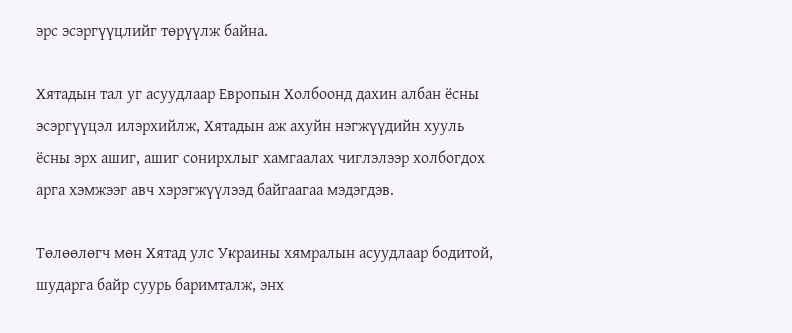эрс эсэргүүцлийг төрүүлж байна.

Хятадын тал уг асуудлаар Европын Холбоонд дахин албан ёсны эсэргүүцэл илэрхийлж, Хятадын аж ахуйн нэгжүүдийн хууль ёсны эрх ашиг, ашиг сонирхлыг хамгаалах чиглэлээр холбогдох арга хэмжээг авч хэрэгжүүлээд байгаагаа мэдэгдэв.

Төлөөлөгч мөн Хятад улс Украины хямралын асуудлаар бодитой, шударга байр суурь баримталж, энх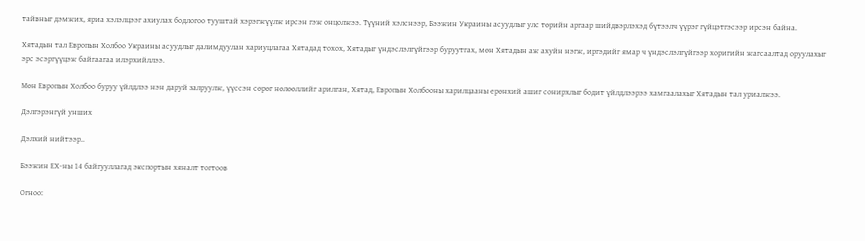тайвныг дэмжих, яриа хэлэлцээг ахиулах бодлогоо тууштай хэрэгжүүлж ирсэн гэж онцолжээ. Түүний хэлснээр, Бээжин Украины асуудлыг улс төрийн аргаар шийдвэрлэхэд бүтээлч үүрэг гүйцэтгэсээр ирсэн байна.

Хятадын тал Европын Холбоо Украины асуудлыг далимдуулан хариуцлагаа Хятадад тохох, Хятадыг үндэслэлгүйгээр буруутгах, мөн Хятадын аж ахуйн нэгж, иргэдийг ямар ч үндэслэлгүйгээр хоригийн жагсаалтад оруулахыг эрс эсэргүүцэж байгаагаа илэрхийллээ.

Мөн Европын Холбоо буруу үйлдлээ нэн даруй залруулж, үүссэн сөрөг нөлөөллийг арилган, Хятад, Европын Холбооны харилцааны ерөнхий ашиг сонирхлыг бодит үйлдлээрээ хамгаалахыг Хятадын тал уриалжээ.

Дэлгэрэнгүй унших

Дэлхий нийтээр..

Бээжин ЕХ-ны 14 байгууллагад экспортын хяналт тогтоов

Огноо: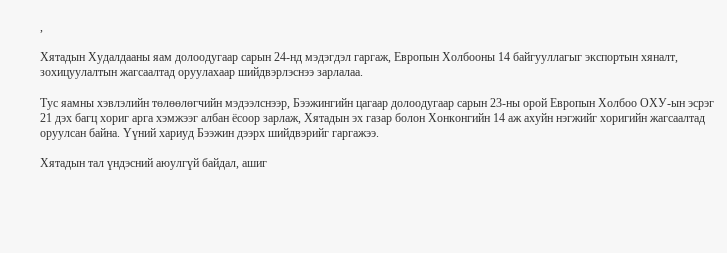,

Хятадын Худалдааны яам долоодугаар сарын 24-нд мэдэгдэл гаргаж, Европын Холбооны 14 байгууллагыг экспортын хяналт, зохицуулалтын жагсаалтад оруулахаар шийдвэрлэснээ зарлалаа.

Тус яамны хэвлэлийн төлөөлөгчийн мэдээлснээр, Бээжингийн цагаар долоодугаар сарын 23-ны орой Европын Холбоо ОХУ-ын эсрэг 21 дэх багц хориг арга хэмжээг албан ёсоор зарлаж, Хятадын эх газар болон Хонконгийн 14 аж ахуйн нэгжийг хоригийн жагсаалтад оруулсан байна. Үүний хариуд Бээжин дээрх шийдвэрийг гаргажээ.

Хятадын тал үндэсний аюулгүй байдал, ашиг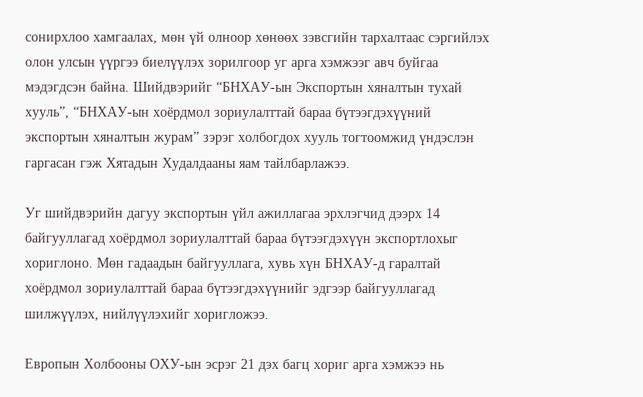сонирхлоо хамгаалах, мөн үй олноор хөнөөх зэвсгийн тархалтаас сэргийлэх олон улсын үүргээ биелүүлэх зорилгоор уг арга хэмжээг авч буйгаа мэдэгдсэн байна. Шийдвэрийг “БНХАУ-ын Экспортын хяналтын тухай хууль”, “БНХАУ-ын хоёрдмол зориулалттай бараа бүтээгдэхүүний экспортын хяналтын журам” зэрэг холбогдох хууль тогтоомжид үндэслэн гаргасан гэж Хятадын Худалдааны яам тайлбарлажээ.

Уг шийдвэрийн дагуу экспортын үйл ажиллагаа эрхлэгчид дээрх 14 байгууллагад хоёрдмол зориулалттай бараа бүтээгдэхүүн экспортлохыг хориглоно. Мөн гадаадын байгууллага, хувь хүн БНХАУ-д гаралтай хоёрдмол зориулалттай бараа бүтээгдэхүүнийг эдгээр байгууллагад шилжүүлэх, нийлүүлэхийг хоригложээ.

Европын Холбооны ОХУ-ын эсрэг 21 дэх багц хориг арга хэмжээ нь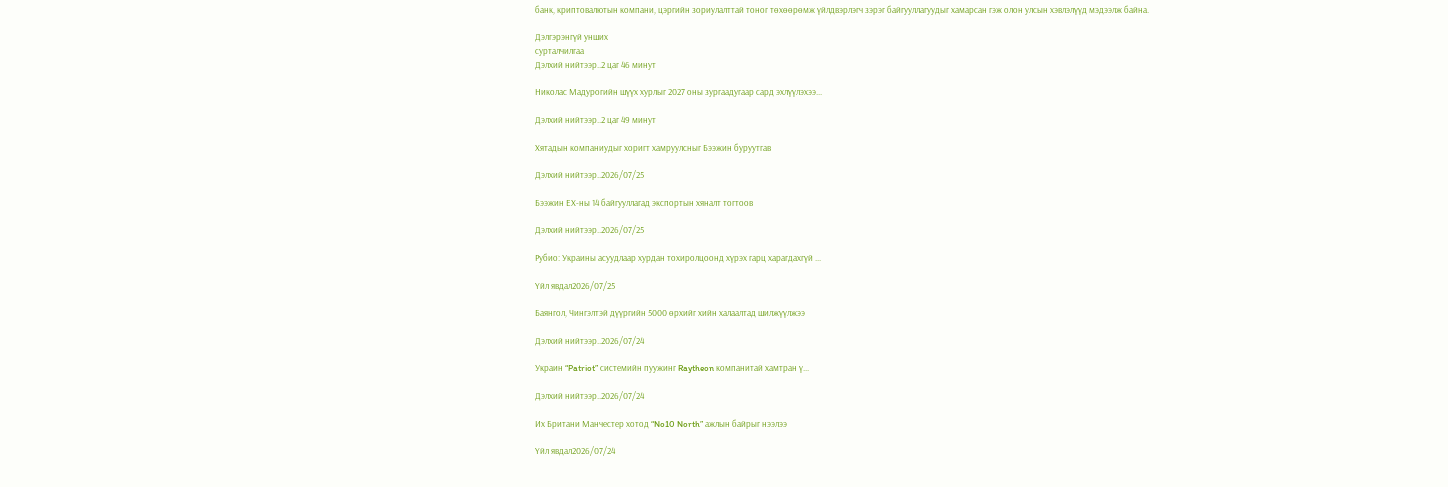банк, криптовалютын компани, цэргийн зориулалттай тоног төхөөрөмж үйлдвэрлэгч зэрэг байгууллагуудыг хамарсан гэж олон улсын хэвлэлүүд мэдээлж байна.

Дэлгэрэнгүй унших
сурталчилгаа
Дэлхий нийтээр..2 цаг 46 минут

Николас Мадурогийн шүүх хурлыг 2027 оны зургаадугаар сард эхлүүлэхээ...

Дэлхий нийтээр..2 цаг 49 минут

Хятадын компаниудыг хоригт хамруулсныг Бээжин буруутгав

Дэлхий нийтээр..2026/07/25

Бээжин ЕХ-ны 14 байгууллагад экспортын хяналт тогтоов

Дэлхий нийтээр..2026/07/25

Рубио: Украины асуудлаар хурдан тохиролцоонд хүрэх гарц харагдахгүй ...

Үйл явдал2026/07/25

Баянгол, Чингэлтэй дүүргийн 5000 өрхийг хийн халаалтад шилжүүлжээ

Дэлхий нийтээр..2026/07/24

Украин “Patriot” системийн пуужинг Raytheon компанитай хамтран ү...

Дэлхий нийтээр..2026/07/24

Их Британи Манчестер хотод “No10 North” ажлын байрыг нээлээ

Үйл явдал2026/07/24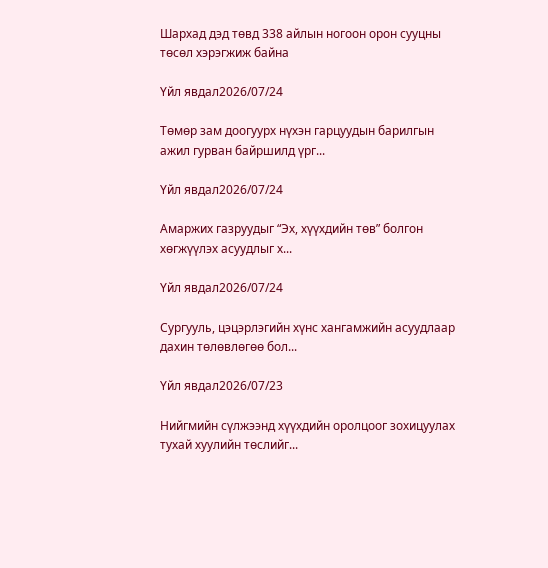Шархад дэд төвд 338 айлын ногоон орон сууцны төсөл хэрэгжиж байна

Үйл явдал2026/07/24

Төмөр зам доогуурх нүхэн гарцуудын барилгын ажил гурван байршилд үрг...

Үйл явдал2026/07/24

Амаржих газруудыг “Эх, хүүхдийн төв” болгон хөгжүүлэх асуудлыг х...

Үйл явдал2026/07/24

Сургууль, цэцэрлэгийн хүнс хангамжийн асуудлаар дахин төлөвлөгөө бол...

Үйл явдал2026/07/23

Нийгмийн сүлжээнд хүүхдийн оролцоог зохицуулах тухай хуулийн төслийг...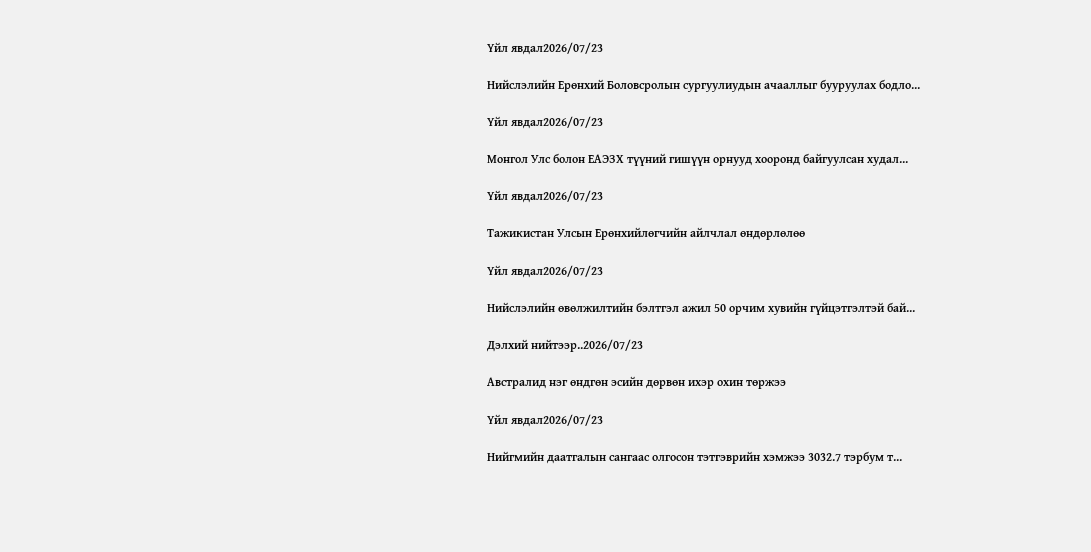Үйл явдал2026/07/23

Нийслэлийн Ерөнхий Боловсролын сургуулиудын ачааллыг бууруулах бодло...

Үйл явдал2026/07/23

Монгол Улс болон ЕАЭЗХ түүний гишүүн орнууд хооронд байгуулсан худал...

Үйл явдал2026/07/23

Тажикистан Улсын Ерөнхийлөгчийн айлчлал өндөрлөлөө

Үйл явдал2026/07/23

Нийслэлийн өвөлжилтийн бэлтгэл ажил 50 орчим хувийн гүйцэтгэлтэй бай...

Дэлхий нийтээр..2026/07/23

Австралид нэг өндгөн эсийн дөрвөн ихэр охин төржээ

Үйл явдал2026/07/23

Нийгмийн даатгалын сангаас олгосон тэтгэврийн хэмжээ 3032.7 тэрбум т...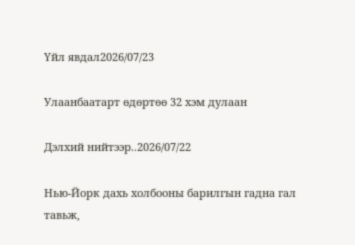Үйл явдал2026/07/23

Улаанбаатарт өдөртөө 32 хэм дулаан

Дэлхий нийтээр..2026/07/22

Нью-Йорк дахь холбооны барилгын гадна гал тавьж,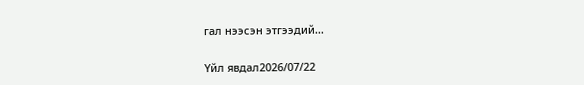гал нээсэн этгээдий...

Үйл явдал2026/07/22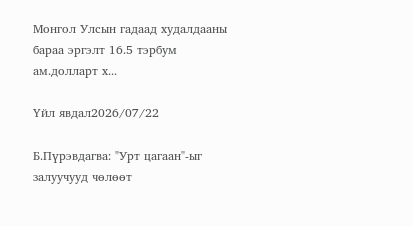Монгол Улсын гадаад худалдааны бараа эргэлт 16.5 тэрбум ам.долларт х...

Үйл явдал2026/07/22

Б.Пүрэвдагва: "Урт цагаан"-ыг залуучууд чөлөөт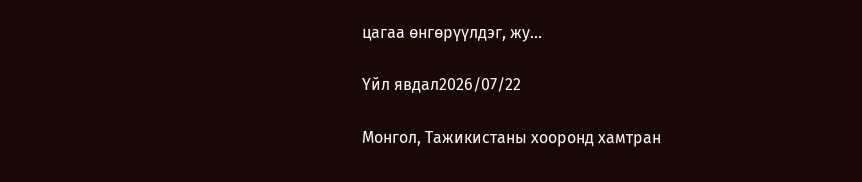цагаа өнгөрүүлдэг, жу...

Үйл явдал2026/07/22

Монгол, Тажикистаны хооронд хамтран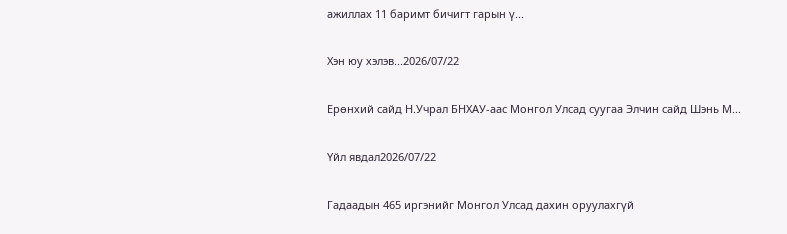ажиллах 11 баримт бичигт гарын ү...

Хэн юу хэлэв...2026/07/22

Ерөнхий сайд Н.Учрал БНХАУ-аас Монгол Улсад суугаа Элчин сайд Шэнь М...

Үйл явдал2026/07/22

Гадаадын 465 иргэнийг Монгол Улсад дахин оруулахгүй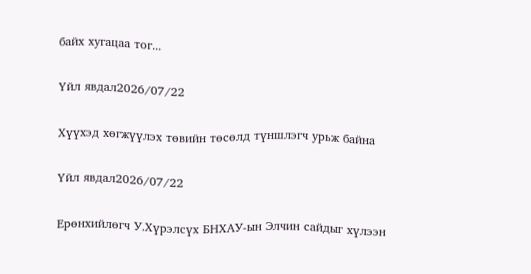байх хугацаа тог...

Үйл явдал2026/07/22

Хүүхэд хөгжүүлэх төвийн төсөлд түншлэгч урьж байна

Үйл явдал2026/07/22

Ерөнхийлөгч У.Хүрэлсүх БНХАУ-ын Элчин сайдыг хүлээн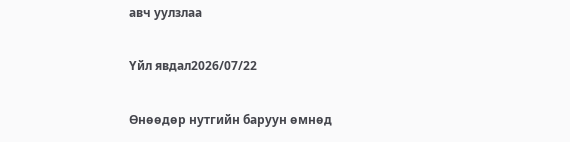авч уулзлаа

Үйл явдал2026/07/22

Өнөөдөр нутгийн баруун өмнөд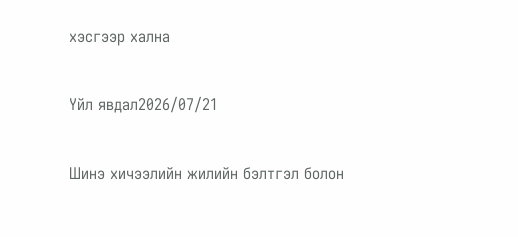хэсгээр хална

Үйл явдал2026/07/21

Шинэ хичээлийн жилийн бэлтгэл болон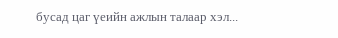бусад цаг үеийн ажлын талаар хэл...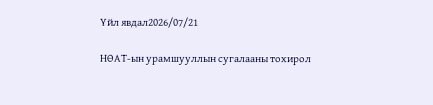Үйл явдал2026/07/21

НӨАТ-ын урамшууллын сугалааны тохирол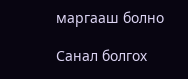маргааш болно

Санал болгох